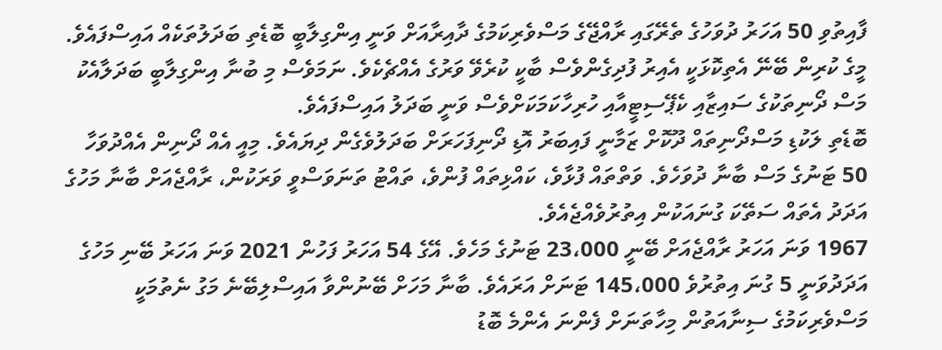ފާއިތުވި 50 އަހަރު ދުވަހުގެ ތެރޭގައި ރާއްޖޭގެ މަސްވެރިކަމުގެ ދާއިރާއަށް ވަނީ އިންގިލާބީ ބޮޑެތި ބަދަލުތަކެއް އައިސްފައެވެ. މީގެ ކުރިން ބޭނޭ އެތިކޮޅަކީ އެއިރު ފުދިގެންވެސް ބާކީ ކުރެވޭ ވަރުގެ އެއްޗެކެވެ. ނަމަވެސް މި ބުނާ އިންގިލާބީ ބަދަލާއެކު މަސް ދޯނިތަކުގެ ސައިޒާއި ކެޕޭސިޓީއާއި ހުރިހާކަމަކަށްވެސް ވަނީ ބަދަލު އައިސްފައެވެ.
ބޮޑެތި ލަކުޑި މަސްދޯނިތައް ދޫކޮށް ޒަމާނީ ފައިބަރު އޮޑި ދޯނިފަހަރަށް ބަދަލުވެގެން ދިޔައެވެ. މިއީ އެއް ދޯނިން އެއްދުވަހާ 50 ޓަނުގެ މަސް ބާނާ ދުވަހެވެ. ވަތްތައް ފުޅާވެ، ކައްޅިތައް ފުންވެ، ތައްޓު ތަނަވަސްވީ ވަރަކުން، ރާއްޖެއަށް ބާނާ މަހުގެ އަދަދު އެތައް ސަތޭކަ ގުނައަކުން އިތުރުވެއްޖެއެވެ.
1967 ވަނަ އަހަރު ރާއްޖެއަށް ބޭނީ 23،000 ޓަނުގެ މަހެވެ. އޭގެ 54 އަހަރު ފަހުން 2021 ވަނަ އަހަރު ބޭނި މަހުގެ އަދަދުވަނީ 5 ގުނަ އިތުރުވެ 145،000 ޓަނަށް އަރައެވެ. ބާނާ މަހަށް ބޭނުންވާ އައިސްލިބޭނެ މަގު ނެތުމަކީ މަސްވެރިކަމުގެ ސިނާއަތުން މިހާތަނަށް ފެންނަ އެންމެ ބޮޑު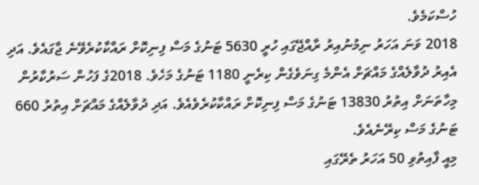ހުސްކަމެވެ.
2018 ވަނަ އަހަރު ނިމުނުއިރު ރާއްޖޭގައި ހުރީ 5630 ޓަނުގެ މަސް ފިނިކޮށް ރައްކާކުރެވޭނެ ޖާގައެވެ. އަދި އެއިރު ދުވާލެއްގެ މައްޗަށް އެންމެ ގިނަވެގެން ކިރެނީ 1180 ޓަނުގެ މަހެވެ. 2018ގެ ފަހުން ސަރުކާރުން މިހާތަނަށް އިތުރު 13830 ޓަނުގެ މަސް ފިނިކޮށް ރައްކާކުރެވެއެވެ. އަދި ދުވާލެއްގެ މައްޗަށް އިތުރު 660 ޓަނުގެ މަސް ކިރޭނެއެވެ.
މިއީ ފާއިތުވި 50 އަހަރު ތެރޭގައި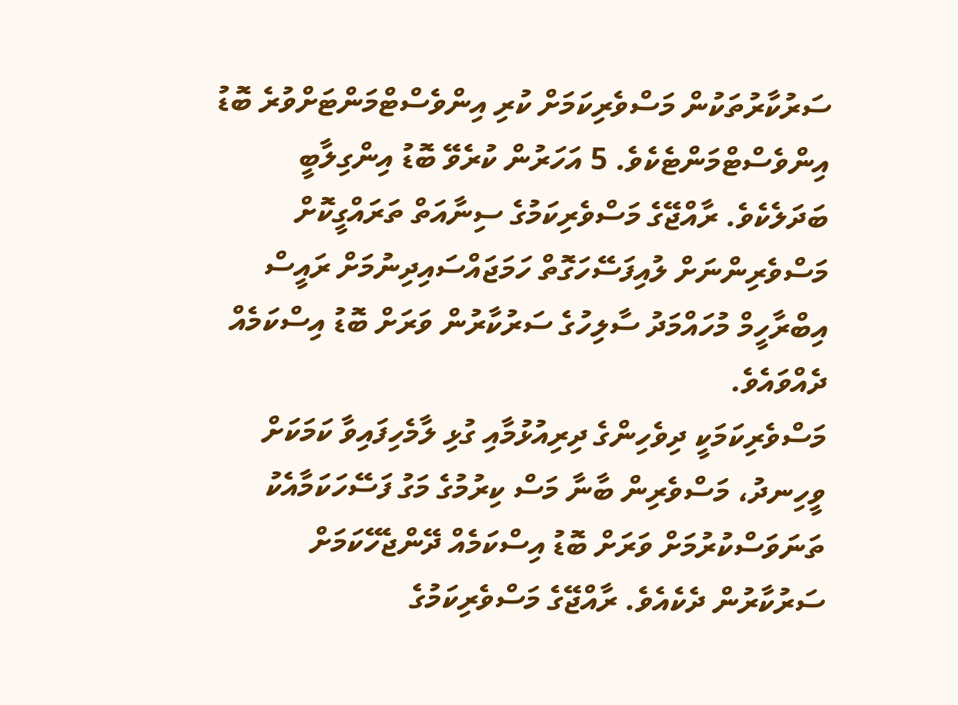ސަރުކާރުތަކުން މަސްވެރިކަމަށް ކުރި އިންވެސްޓްމަންޓަށްވުރެ ބޮޑު އިންވެސްޓްމަންޓެކެވެ. 5 އަހަރުން ކުރެވޭ ބޮޑު އިންގިލާބީ ބަދަލެކެވެ. ރާއްޖޭގެ މަސްވެރިކަމުގެ ސިނާއަތް ތަރައްގީކޮށް މަސްވެރިންނަށް ލުއިފަސޭހަގޮތް ހަމަޖައްސައިދިނުމަށް ރައީސް އިބްރާހީމް މުހައްމަދު ސާލިހުގެ ސަރުކާރުން ވަރަށް ބޮޑު އިސްކަމެއް ދެއްވައެވެ.
މަސްވެރިކަމަކީ ދިވެހިންގެ ދިރިއުޅުމާއި ގުޅި ލާމެހިފައިވާ ކަމަކަށް ވީހިނދު، މަސްވެރިން ބާނާ މަސް ކިރުމުގެ މަގު ފަސޭހަކަމާއެކު ތަނަވަސްކުރުމަށް ވަރަށް ބޮޑު އިސްކަމެއް ދޭންޖެހޭކަމަށް ސަރުކާރުން ދެކެއެވެ. ރާއްޖޭގެ މަސްވެރިކަމުގެ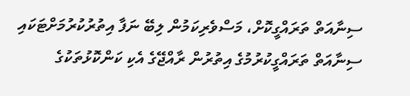ސިނާއަތް ތަރައްގީކޮށް، މަސްވެރިކަމުން ލިބޭ ނަފާ އިތުރުކުރުމަށްޓަކައި ސިނާއަތް ތަރައްގީކުރުމުގެ އިތުރުން ރާއްޖޭގެ އެކި ކަންކޮޅުތަކުގެ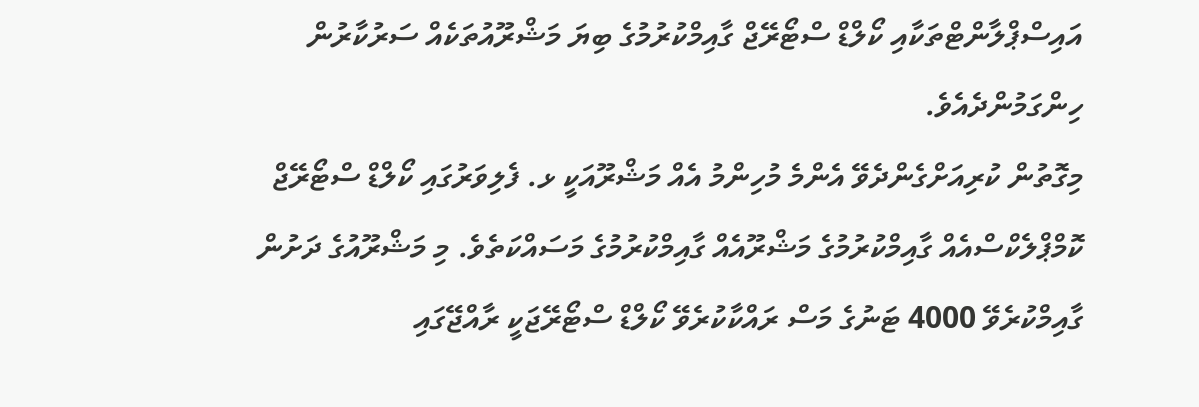އައިސްޕްލާންޓްތަކާއި ކޯލްޑް ސްޓޯރޭޖް ގާއިމްކުރުމުގެ ބިޔަ މަޝްރޫއުތަކެއް ސަރުކާރުން ހިންގަމުންދެއެވެ.
މިގޮތުން ކުރިއަށްގެންދެވޭ އެންމެ މުހިންމު އެއް މަޝްރޫއަކީ ޅ. ފެލިވަރުގައި ކޯލްޑް ސްޓޯރޭޖް ކޮމްޕްލެކްސްއެއް ގާއިމްކުރުމުގެ މަޝްރޫއެއް ގާއިމްކުރުމުގެ މަސައްކަތެވެ. މި މަޝްރޫއުގެ ދަށުން ގާއިމްކުރެވޭ 4000 ޓަނުގެ މަސް ރައްކާކުރެވޭ ކޯލްޑް ސްޓޯރޭޖަކީ ރާއްޖޭގައި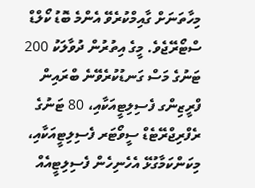މިހާތަނަށް ގާއިމްކުރެވޭ އެންމެ ބޮޑު ކޯލްޑް ސްޓޯރޭޖެވެ. މީގެ އިތުރުން ދުވާލަކު 200 ޓަނުގެ މަސް ގަނޑުކުރެވޭނެ ބްރައިން ފްރީޒިންގ ފެސިލިޓީއަކާއި، 80 ޓަނުގެ ރެފްރިޖްރޭޓެޑް ސީވޯޓަރ ފެސިލިޓީއަކާއި، މިކަންކަމާގުޅޭ އެހެނިހެން ފެސިލިޓީއެއް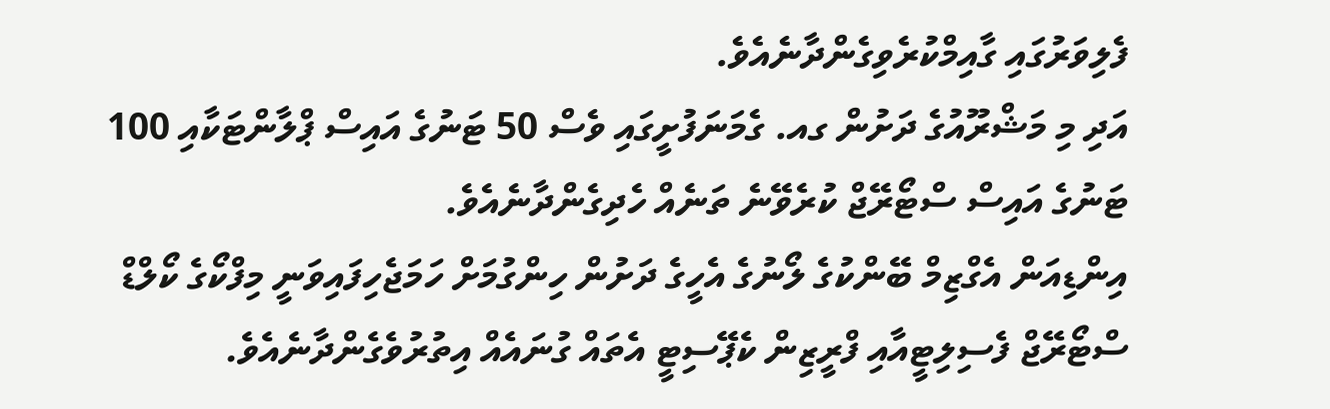ފެލިވަރުގައި ގާއިމްކުރެވިގެންދާނެއެވެ.
އަދި މި މަޝްރޫއުގެ ދަށުން ގއ. ގެމަނަފުށީގައި ވެސް 50 ޓަނުގެ އައިސް ޕްލާންޓަކާއި 100 ޓަނުގެ އައިސް ސްޓޯރޭޖް ކުރެވޭނެ ތަނެއް ހެދިގެންދާނެއެވެ.
އިންޑިއަން އެގްޒިމް ބޭންކުގެ ލޯނުގެ އެހީގެ ދަށުން ހިންގުމަށް ހަމަޖެހިފައިވަނީ މިފްކޯގެ ކޯލްޑް ސްޓޯރޭޖް ފެސިލިޓީއާއި ފްރީޒިން ކެޕޭސިޓީ އެތައް ގުނައެއް އިތުރުވެގެންދާނެއެވެ.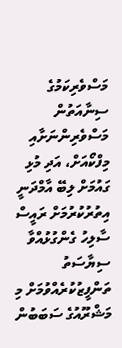މަސްވެރިކަމުގެ ސިނާއަތުން މަސްވެރިންނަށާއި މިފްކޯއަށް، އަދި މުޅި ގައުމަށް ލިބޭ އާމްދަނީ އިތުރުކުރުމަށް ރައީސް ސާލިހު ގެންގުޅުއްވާ ސިޔާސަތު ތަންފީޒުކުރެއްވުމަށް މި މަޝްރޫއުގެ ސަބަބުން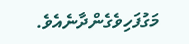މަގުފަހިވެގެންދާނެއެވެ.